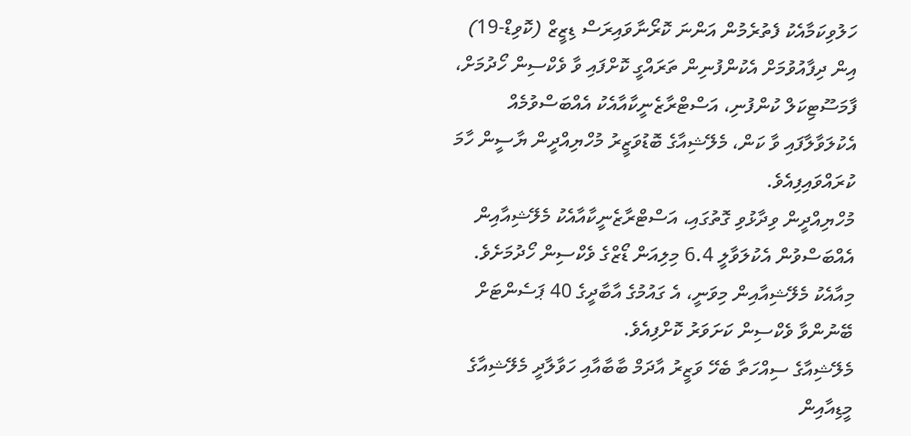ހަލުވިކަމާއެކު ފެތުރެމުން އަންނަ ކޮރޯނާވައިރަސް ޑިޒީޒް (ކޮވިޑް-19) އިން ދިފާއުވުމަށް އެކުންފުނިން ތަރައްގީ ކޮށްފައި ވާ ވެކްސިން ހޯދުމަށް، ފާމަސޫޓިކަލް ކުންފުނި، އަސްޓްރާޒެނީކާއާއެކު އެއްބަސްވުމެއް އެކުލަވާލާފައި ވާ ކަން، މެލޭޝިއާގެ ބޮޑުވަޒީރު މުހްޔިއްދީން ޔާސީން ހާމަ ކުރައްވައިފިއެވެ.
މުހްޔިއްދީން ވިދާޅުވި ގޮތުގައި، އަސްޓްރާޒެނީކާއާއެކު މެލޭޝިއާއިން އެއްބަސްވުން އެކުލަވާލީ 6.4 މިލިއަން ޑޯޒްގެ ވެކްސިން ހޯދުމަށެވެ. މިއާއެކު މެލޭޝިއާއިން މިވަނީ، އެ ގައުމުގެ އާބާދީގެ 40 ޕަސެންޓަށް ބޭނުންވާ ވެކްސިން ކަށަވަރު ކޮށްފިއެވެ.
މެލޭޝިއާގެ ސިއްހަތާ ބެހޭ ވަޒީރު އާދަމް ބާބާއާއި ހަވާލާދީ މެލޭޝިއާގެ މީޑިއާއިން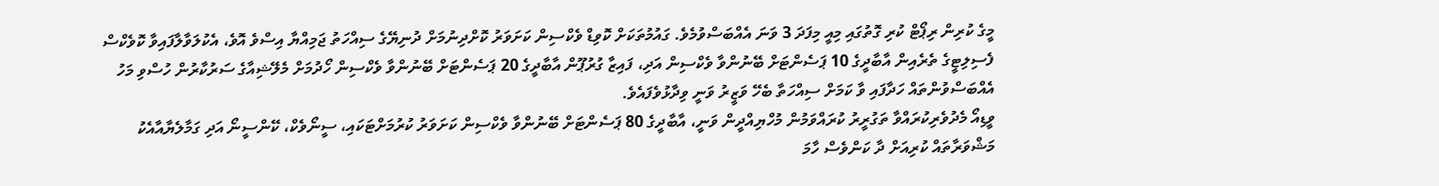މީގެ ކުރިން ރިޕޯޓް ކުރި ގޮތުގައި މިއީ މިފަދަ 3 ވަނަ އެއްބަސްވުމެވެ. ގައުމުތަކަށް ކޮވިޑް ވެކްސިން ކަށަވަރު ކޮށްދިނުމަށް ދުނިޔޭގެ ސިއްހަތު ޖަމިއްޔާ އިސްވެ އޮވެ، އެކުލަވާލާފައިވާ ކޮވެކްސް ފެސިލިޓީގެ ތެރެއިން އާބާދީގެ 10 ޕަސެންޓަށް ބޭނުންވާ ވެކްސިން އަދި، ފައިޒާ ގުރުޕޫން އާބާދީގެ 20 ޕަސެންޓަށް ބޭނުންވާ ވެކްސިން ހޯދުމަށް މެލޭޝިއާގެ ސަރުކާރުން ހުސްވި މަހު އެއްބަސްވުންތައް ހަދާފައި ވާ ކަމަށް ސިއްހަތާ ބެހޭ ވަޒީރު ވަނީ ވިދާޅުވެފައެވެ.
ވީޑިއޯ މެދުވެރިކުރައްވާ ތަގުރީރު ކުރައްވަމުން މުހްޔިއްދީން ވަނީ، އާބާދީގެ 80 ޕަސެންޓަށް ބޭނުންވާ ވެކްސިން ކަށަވަރު ކުރުމަށްޓަކައި، ސީނޯވެކް، ކޭންސީނޯ އަދި ގަމާލެޔާއާއެކު މަޝްވަރާތައް ކުރިއަށް ދާ ކަންވެސް ހާމަ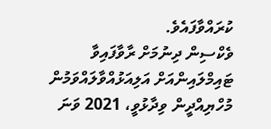ކުރައްވާފައެވެ.
ވެކްސިން ދިނުމަށް ރާވާފައިވާ ޓައިމްލައިންއަށް އަލިއަޅުއްވާލައްވަމުން މުހްޔިއްދީން ވިދާޅުވީ، 2021 ވަނަ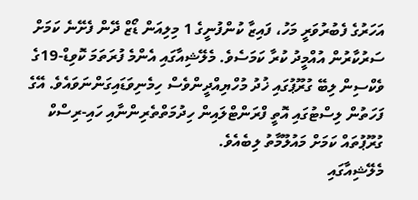އަހަރުގެ ފެބުރުވަރީ މަހު، ފައިޒާ ކުންފުނީގެ 1 މިލިއަން ޑޯޒް ދޭން ފެށޭނެ ކަމަށް ސަރުކާރުން އުއްމީދު ކުރާ ކަމަސެވެ. މެލޭޝިއާގައި އެންމެ ފުރަތަމަ ކޮވިޑް-19ގެ ވެކްސިން ލިބޭ ގުރޫޕުގައި ޚުދު މުހްޔިއްދީންވެސް ހިމެނިވަޑައިގަންނަވައެވެ. އޭގެ ފަހަތުން ލިސްޓުގައި އޮތީ ފްރަންޓްލައިން ހިދުމަތްތެރިންނާއި ހައި-ރިސްކް ގުރޫޕުތައް ކަމަށް މައުލޫމާތު ލިބެއެވެ.
މެލޭޝިއާގައި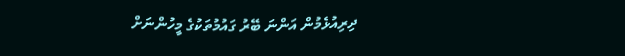ދިރިއުޅެމުން އަންނަ ބޭރު ގައުމުތަކުގެ މީހުންނަށް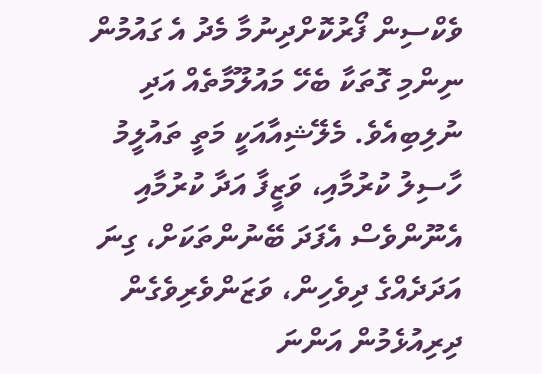ވެކްސިން ފޯރުކޮށްދިނުމާ މެދު އެ ގައުމުން ނިންމި ގޮތަކާ ބެހޭ މައުލޫމާތެއް އަދި ނުލިބިއެވެ. މެލޭޝިއާއަކީ މަތީ ތައުލީމު ހާސިލު ކުރުމާއި، ވަޒީފާ އަދާ ކުރުމާއި އެނޫންވެސް އެފަދަ ބޭނުންތަކަށް، ގިނަ އަދަދެއްގެ ދިވެހިން، ވަޒަންވެރިވެގެން ދިރިއުޅެމުން އަންނަ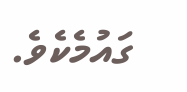ގައުމެކެވެ.